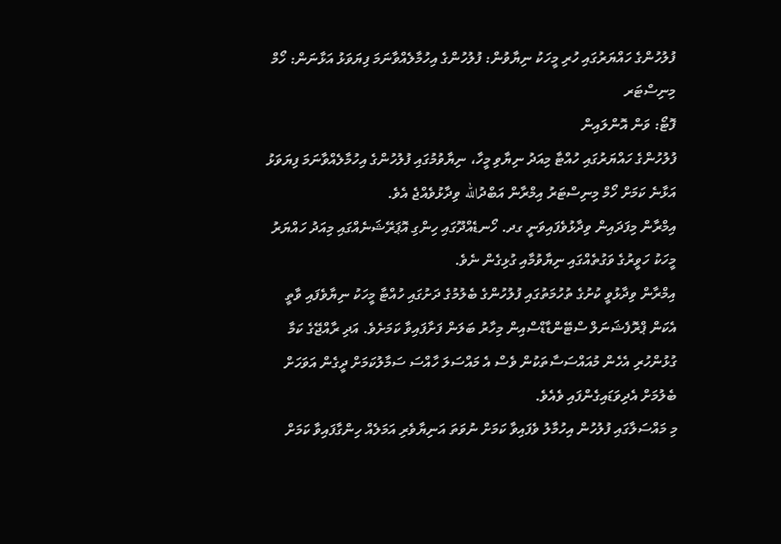ފުލުހުންގެ ހައްޔަރުގައި ހުރި މީހަކު ނިޔާވުން: ފުލުހުންގެ އިހުމާލެއްވާނަމަ ފިޔަވަޅު އަޅާނަން: ހޯމް މިނިސްޓަރ
ފޮޓޯ: ވަން އޮންލައިން
ފުލުހުންގެ ހައްޔަރުގައި ހުއްޓާ މިއަދު ނިޔާވި މީހާ، ނިޔާވުމުގައި ފުލުހުންގެ އިހުމާލެއްވާނަމަ ފިޔަވަޅު އަޅާނެ ކަމަށް ހޯމް މިނިސްޓަރު އިމްރާން އަބްދުالله ވިދާޅުވެއްޖެ އެވެ.
އިމްރާން މިފަދައިން ވިދާޅުވެފައިވަނީ ގދ. ހޯނޑެއްދޫގައި ހިންގި އޮޕަރޭޝަނެއްގައި މިއަދު ހައްޔަރު މީހަކު ހަވީރުގެ ވަގުތެއްގައި ނިޔާވުމާއި ގުޅިގެން ނެވެ.
އިމްރާން ވިދާޅުވީ ކުށުގެ ތުހުމަތުގައި ފުލުހުންގެ ބެލުމުގެ ދަށުގައި ހުއްޓާ މީހަކު ނިޔާވެފައި ވާތީ އެކަން ޕްރޮފެޝަނަލް ސްޓޭންޑާޑްސްއިން މިހާރު ބަލަން ފަށާފައިވާ ކަމަށެވެ. އަދި ރާއްޖޭގެ ކަމާ ގުޅުންހުރި އެހެން މުއައްސަސާތަކުން ވެސް އެ މައްސަލަ ހާއްސަ ސަމާލުކަމަށް ދީގެން އަވަހަށް ބެލުމަށް އެދިވަޑައިގެންފައި ވެއެވެ.
މި މައްސަލާގައި ފުލުހުން އިހުމާލު ވެފައިވާ ކަމަށް ނުވަތަ އަނިޔާވެރި އަމަލެއް ހިންގާފައިވާ ކަމަށް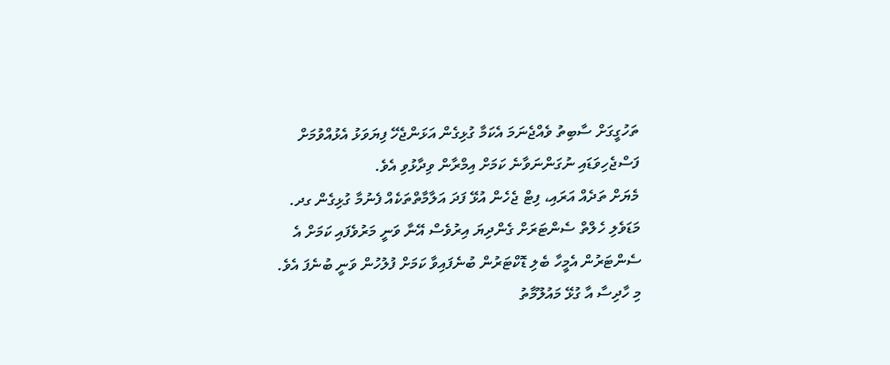ތަހުގީގަށް ސާބިތު ވެއްޖެނަމަ އެކަމާ ގުޅިގެން އަޅަންޖެހޭ ފިޔަވަޅު އެޅުއްވުމަށް ފަސްޖެހިވަޑައި ނުގަންނަވާނެ ކަމަށް އިމްރާން ވިދާޅުވި އެވެ.
މެޔަށް ތަދެއް އަރައި، ފިޓް ޖެހެން އުޅޭ ފަދަ އަލާމާތްތަކެއް ފެނުމާ ގުޅިގެން ގދ. މަޑަވެލި ހެލްތް ސެންޓަރަށް ގެންދިޔަ އިރުވެސް އޭނާ ވަނީ މަރުވެފައި ކަމަށް އެ ސެންޓަރުން އެމީހާ ބެލި ޑޮކްޓަރުން ބުނެފައިވާ ކަމަށް ފުލުހުން ވަނީ ބުނެފަ އެވެ.
މި ހާދިސާ އާ ގުޅޭ މައުލޫމާތު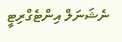ނެޝަނަލް އިންޓެގްރިޓީ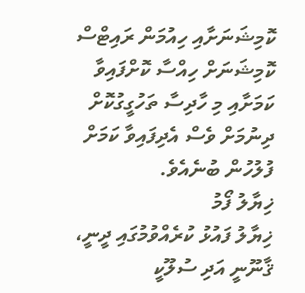ކޮމިޝަނަށާއި ހިއުމަން ރައިޓްސް ކޮމިޝަނަށް ހިއްސާ ކޮށްފައިވާ ކަމަށާއި މި ހާދިސާ ތަހުގީގުކޮށް ދިނުމަށް ވެސް އެދިފައިވާ ކަމަށް ފުލުހުން ބުނެއެވެ.
ޚިޔާލު ފޯމު
ޚިޔާލު ފައުޅު ކުރެއްވުމުގައި ދީނީ، ޤާނޫނީ އަދި ސުލޫކީ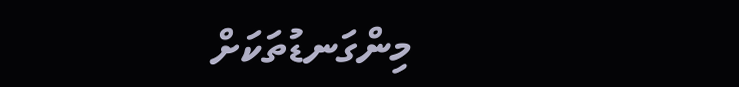މިންގަނޑުތަކަށް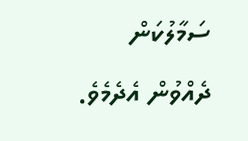ސަމާލުކަން ދެއްވުން އެދެމެވެ.